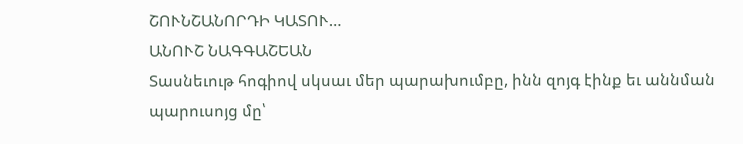ՇՈՒՆՇԱՆՈՐԴԻ ԿԱՏՈՒ…
ԱՆՈՒՇ ՆԱԳԳԱՇԵԱՆ
Տասնեւութ հոգիով սկսաւ մեր պարախումբը, ինն զոյգ էինք եւ աննման պարուսոյց մը՝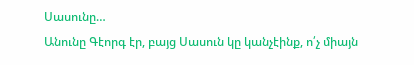Սասունը…
Անունը Գէորգ էր, բայց Սասուն կը կանչէինք, ո՛չ միայն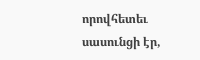որովհետեւ սասունցի էր,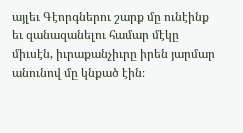այլեւ Գէորգներու շարք մը ունէինք եւ զանազանելու համար մէկը միւսէն, իւրաքանչիւրը իրեն յարմար անունով մը կնքած էին։